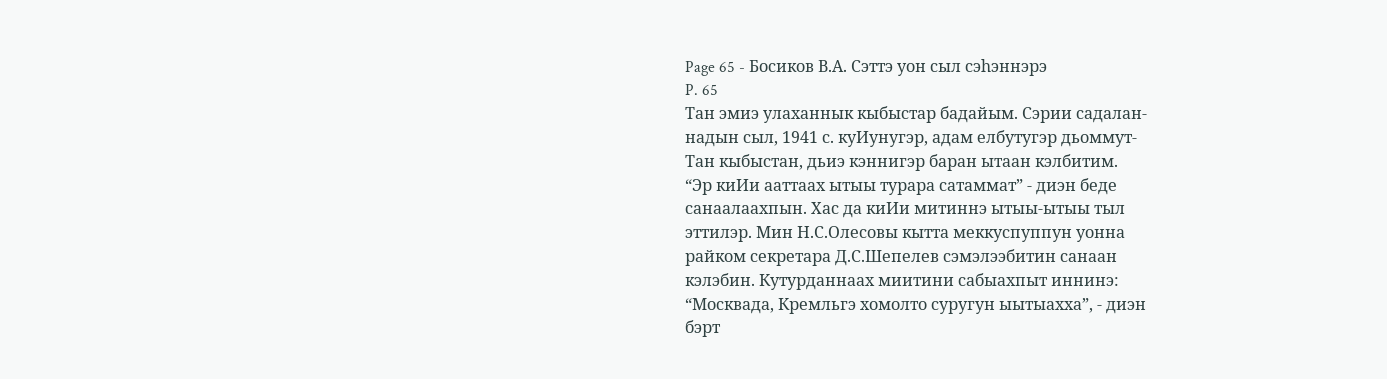Page 65 - Босиков В.А. Сэттэ уон сыл сэһэннэрэ
P. 65
Тан эмиэ улаханнык кыбыстар бадайым. Сэрии садалан-
надын сыл, 1941 с. куИунугэр, адам елбутугэр дьоммут-
Тан кыбыстан, дьиэ кэннигэр баран ытаан кэлбитим.
“Эр киИи ааттаах ытыы турара сатаммат” - диэн беде
санаалаахпын. Хас да киИи митиннэ ытыы-ытыы тыл
эттилэр. Мин Н.С.Олесовы кытта меккуспуппун уонна
райком секретара Д.С.Шепелев сэмэлээбитин санаан
кэлэбин. Кутурданнаах миитини сабыахпыт иннинэ:
“Москвада, Кремльгэ хомолто суругун ыытыахха”, - диэн
бэрт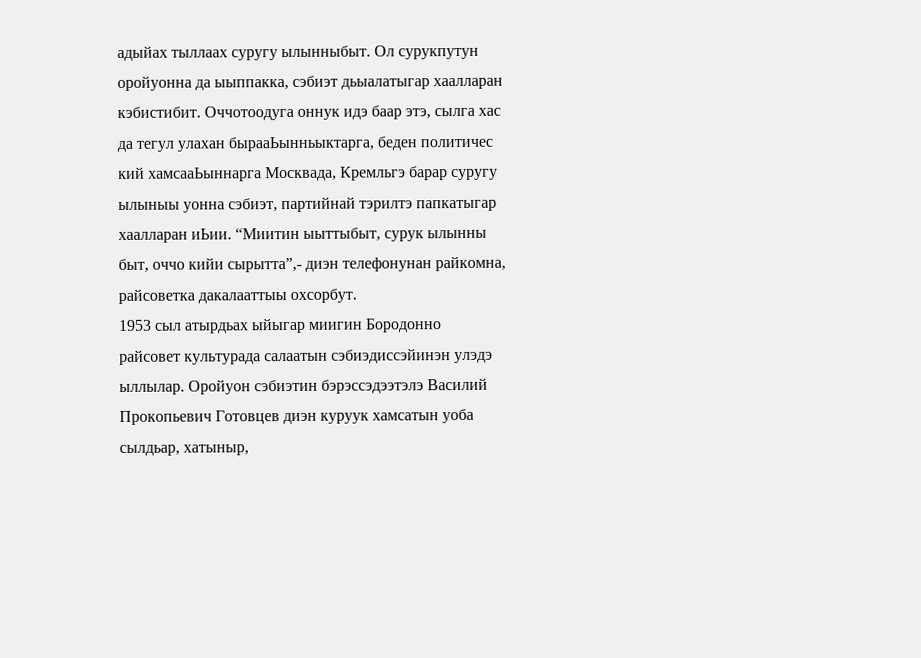адыйах тыллаах суругу ылынныбыт. Ол сурукпутун
оройуонна да ыыппакка, сэбиэт дьыалатыгар хаалларан
кэбистибит. Оччотоодуга оннук идэ баар этэ, сылга хас
да тегул улахан бырааЬынньыктарга, беден политичес
кий хамсааЬыннарга Москвада, Кремльгэ барар суругу
ылыныы уонна сэбиэт, партийнай тэрилтэ папкатыгар
хаалларан иЬии. “Миитин ыыттыбыт, сурук ылынны
быт, оччо кийи сырытта”,- диэн телефонунан райкомна,
райсоветка дакалааттыы охсорбут.
1953 сыл атырдьах ыйыгар миигин Бородонно
райсовет культурада салаатын сэбиэдиссэйинэн улэдэ
ыллылар. Оройуон сэбиэтин бэрэссэдээтэлэ Василий
Прокопьевич Готовцев диэн куруук хамсатын уоба
сылдьар, хатыныр,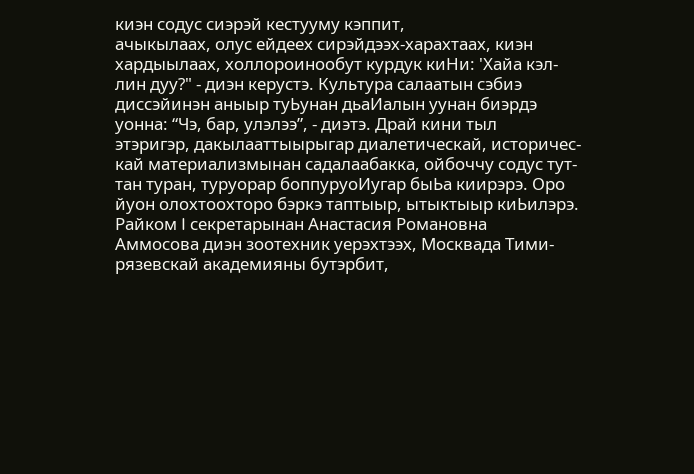киэн содус сиэрэй кестууму кэппит,
ачыкылаах, олус ейдеех сирэйдээх-харахтаах, киэн
хардыылаах, холлороинообут курдук киНи: 'Хайа кэл-
лин дуу?" - диэн керустэ. Культура салаатын сэбиэ
диссэйинэн аныыр туЬунан дьаИалын уунан биэрдэ
уонна: “Чэ, бар, улэлээ”, - диэтэ. Драй кини тыл
этэригэр, дакылааттыырыгар диалетическай, историчес-
кай материализмынан садалаабакка, ойбоччу содус тут-
тан туран, туруорар боппуруоИугар быЬа киирэрэ. Оро
йуон олохтоохторо бэркэ таптыыр, ытыктыыр киЬилэрэ.
Райком I секретарынан Анастасия Романовна
Аммосова диэн зоотехник уерэхтээх, Москвада Тими-
рязевскай академияны бутэрбит,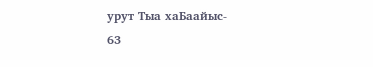урут Тыа хаБаайыс-
63